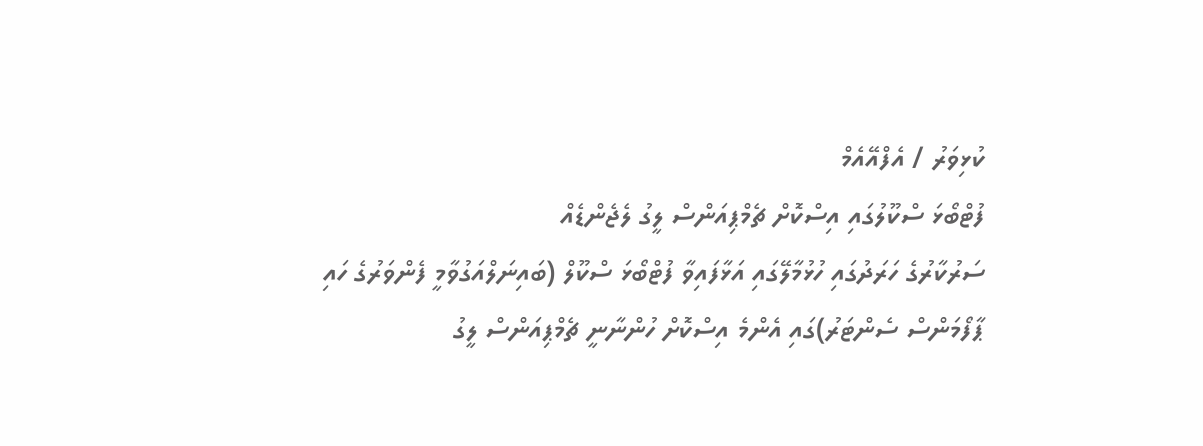ކުޅިވަރު / އެފްއޭއެމް
ފުޓްބޯޅަ ސްކޫލުގައި އިސްކޮށް ޗެމްޕިއަންސް ލީގު ލެޖެންޑެއް
ސަރުކާރުގެ ހަރަދުގައި ހުޅުމާލޭގައި އަޅާފައިވާ ފުޓްބޯޅަ ސްކޫލް (ބައިނަލްއަގުވާމީ ފެންވަރުގެ ހައި ޕާފޯމަންސް ސެންޓަރު)ގައި އެންމެ އިސްކޮށް ހުންނާނީ ޗެމްޕިއަންސް ލީގު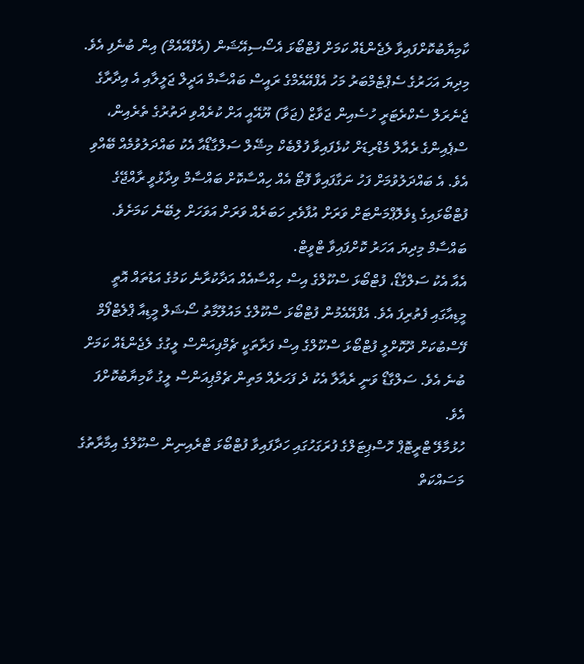ކާމިޔާބުކޮށްފައިވާ ލެޖެންޑެއް ކަމަށް ފުޓްބޯޅަ އެސޯސިއޭޝަން (އެފްއޭއެމް) އިން ބުނެފި އެވެ.
މިދިޔަ އަހަރުގެ ސެޕްޓެމްބަރު މަހު އެފްއޭއެމްގެ ރައީސް ބައްސާމް އަދީލް ޖަލީލާއި އެ އިދާރާގެ ޖެނެރަލް ސެކްރެޓަރީ ހުސެއިން ޖަވާޒް (ޖަވާ) ޔޫއޭއީ އަށް ކުރެއްވި ދަތުރުގެ ތެރެއިން، ސްޕެއިންގެ ރެއާލް މެޑްރިޑަށް ކުޅެފައިވާ ފުލްބެކް މިޝޭލް ސަލްގާޑޯއާ އެކު ބައްދަލުވުމެއް ބޭއްވި އެވެ. އެ ބައްދަލުވުމަށް ފަހު ނަގާފައިވާ ފޮޓޯ އެއް ހިއްސާކޮށް ބައްސާމް ވިދާޅުވީ ރާއްޖޭގެ ފުޓްބޯޅައިގެ ޑިވެލޮޕްމަންޓަށް ވަރަށް އުފާވެރި ހަބަރެއް ވަރަށް އަވަހަށް ލިބޭނެ ކަމަށެވެ.
ބައްސާމް މިދިޔަ އަހަރު ކޮށްފައިވާ ޓްވީޓް.
އެއާ އެކު ސަލްގާޑޯ، ފުޓްބޯޅަ ސްކޫލްގެ އިސް ހިއްސާއެއް އަދާކުރާނެ ކަމުގެ އަޑުތައް އޮތީ މީޑިއާގައި ފެތުރިފަ އެވެ. އެފްއޭއެމުން ފުޓްބޯޅަ ސްކޫލްގެ މައުލޫމާތު ސޯޝަލް މީޑިއާ ޕްލެޓްފޯމް ފޭސްބުކަށް ދޫކޮށްލީ ފުޓްބޯޅަ ސްކޫލްގެ އިސް ފަރާތަކީ ޗެމްޕިއަންސް ލީގުގެ ލެޖެންޑެއް ކަމަށް ބުނެ އެވެ. ސަލްގާޑޯ ވަނީ ރެއާލާ އެކު ދެ ފަހަރެއް މަތިން ޗެމްޕިއަންސް ލީގު ކާމިޔާބުކޮށްފަ އެވެ.
ހުޅުމާލޭ ޓްރީޓޮޕް ހޮސްޕިޓަލްގެ ފުރަގަހުގައި ހަދާފައިވާ ފުޓްބޯޅަ ޓްރެއިނިން ސްކޫލްގެ އިމާރާތުގެ މަސައްކަތް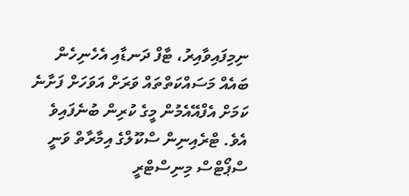ނިމިފައިވާއިރު، ޓާފް ދަނޑާއި އެހެނިހެން ބައެއް މަސައްކަތްތައް ވަރަށް އަވަހަށް ފަށާނެ ކަމަށް އެފްއޭއެމުން މީގެ ކުރިން ބުނެފައިވެ އެވެ. ޓްރެއިނިން ސްކޫލްގެ އިމާރާތް ވަނީ ސްޕޯޓްސް މިނިސްޓްރީ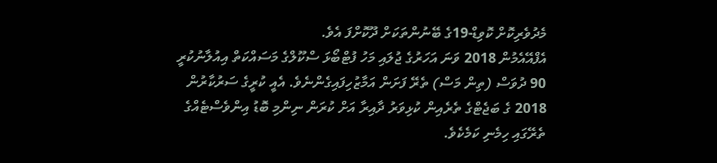މެދުވެރިކޮށް ކޮވިޑް-19ގެ ބޭނުންތަކަށް ދޫކޮށްފަ އެވެ.
އެފްއޭއެމުން 2018 ވަނަ އަހަރުގެ ޖުލައި މަހު ފުޓްބޯޅަ ސްކޫލްގެ މަސައްކަތް އިއުލާނުކުރީ 90 ދުވަސް (ތިން މަސް) ތެރޭ ފަށަން އަމާޒުހިފައިގެންނެވެ. އެއީ ކުރީގެ ސަރުކާރުން 2018 ގެ ބަޖެޓްގެ ތެރެއިން ކުޅިވަރު ދާއިރާ އަށް ކުރަން ނިންމި ބޮޑު އިންވެސްޓެއްގެ ތެރޭގައި ހިމެނި ކަމެކެވެ.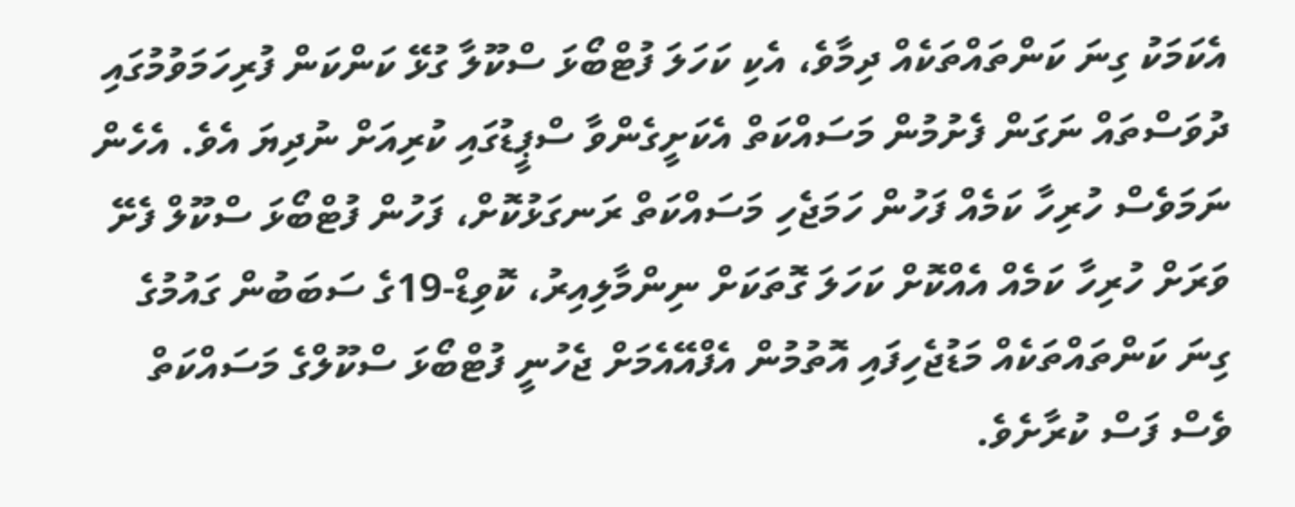އެކަމަކު ގިނަ ކަންތައްތަކެއް ދިމާވެ، އެކި ކަހަލަ ފުޓްބޯޅަ ސްކޫލާ ގުޅޭ ކަންކަން ފުރިހަމަވުމުގައި ދުވަސްތައް ނަގަން ފެށުމުން މަސައްކަތް އެކަށީގެންވާ ސްޕީޑުގައި ކުރިއަށް ނުދިޔަ އެވެ. އެހެން ނަމަވެސް ހުރިހާ ކަމެއް ފަހުން ހަމަޖެހި މަސައްކަތް ރަނގަޅުކޮށް، ފަހުން ފުޓްބޯޅަ ސްކޫލް ފެށޭ ވަރަށް ހުރިހާ ކަމެއް އެއްކޮށް ކަހަލަ ގޮތަކަށް ނިންމާލިއިރު، ކޮވިޑް-19ގެ ސަބަބުން ގައުމުގެ ގިނަ ކަންތައްތަކެއް މަޑުޖެހިފައި އޮތުމުން އެފްއޭއެމަށް ޖެހުނީ ފުޓްބޯޅަ ސްކޫލްގެ މަސައްކަތް ވެސް ފަސް ކުރާށެވެ.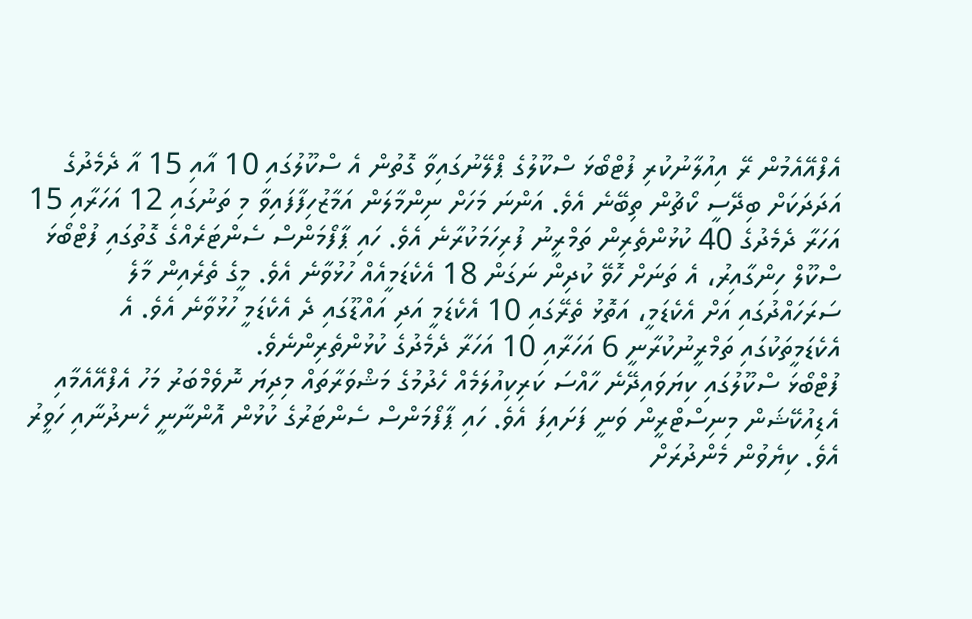އެފްއޭއެމުން ރޭ އިއުލާނުކުރި ފުޓްބޯޅަ ސްކޫލުގެ ޕްލޭނުގައިވާ ގޮތުން އެ ސްކޫލުގައި 10 އާއި 15 އާ ދެމެދުގެ އަދަދަކަށް ބިދޭސީ ކޯޗުން ތިބޭނެ އެވެ. އަންނަ މަހަށް ނިންމާލަން އަމާޒުހިފާފައިވާ މި ތަނުގައި 12 އަހަރާއި 15 އަހަރާ ދެމެދުގެ 40 ކުޅުންތެރިން ތަމްރީނު ފުރިހަމަކުރާނެ އެވެ. ހައި ޕާފޯމަންސް ސެންޓަރެއްގެ ގޮތުގައި ފުޓްބޯޅަ ސްކޫލް ހިންގާއިރު، އެ ތަނަށް ހޮވޭ ކުދިން ނަގަން 18 އެކެޑަމީއެއް ހުޅުވާނެ އެވެ. މީގެ ތެރެއިން މާލެ ސަރަހައްދުގައި އަށް އެކެޑަމީ، އަތޮޅު ތެރޭގައި 10 އެކެޑަމީ އަދި އައްޑޫގައި ދެ އެކެޑަމީ ހުޅުވާނެ އެވެ. އެ އެކެޑަމީތަކުގައި ތަމްރީނުކުރާނީ 6 އަހަރާއި 10 އަހަރާ ދެމެދުގެ ކުޅުންތެރިންނެވެ.
ފުޓްބޯޅަ ސްކޫލުގައި ކިޔަވައިދޭނެ ހާއްސަ ކަރިކިއުލަމެއް ހެދުމުގެ މަޝްވަރާތައް މިދިޔަ ނޮވެމްބަރު މަހު އެފްއޭއެމާއި އެޑިއުކޭޝަން މިނިސްޓްރީން ވަނީ ފަށައިފަ އެވެ. ހައި ޕާފޯމަންސް ސެންޓަރުގެ ކުޅުން އޮންނާނީ ހެނދުނާއި ހަވީރު އެވެ. ކިޔެވުން މެންދުރަށް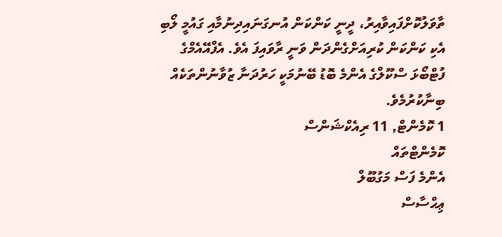ތާވަލުކޮށްފައިވާއިރު، ދީނީ ކަންކަން އުނގަނައިދިނުމާއި ގައުމީ ލޯބި އެކި ކަންކަން ކުރިއަށްގެންދަން ވަނީ ރާވައިފަ އެވެ. އެފްއޭއެމްގެ ފުޓްބޯޅަ ސްކޫލްގެ އެންމެ ބޮޑު ބޭނުމަކީ ހަރުދަނާ ޒުވާނުންތަކެއް ބިނާކުރުމެވެ.
1 ކޮމެންޓް, 11 ރިއެކްޝަންސް
ކޮމެންޓްތައް
އެންމެ ފަސް މަގުބޫލް
ޢިޙްސާސް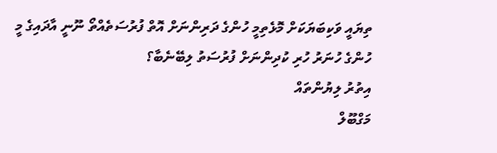ތިޔައީ ވަކިބަޔަކަށް މޮޅެތިމީ ހުންގެ ދަރިންނަށް އޮތް ފުރުސަތެއްތޯ ނޫނީ އާދައިގެ މީ ހުންގެ ހުނަރު ހުރި ކުދިންނަށް ފުރުސަތު ލިބޭނެބާ؟
އިތުރު ލިޔުންތައް
މަގްބޫލް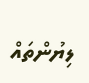ލިޔުންތައް